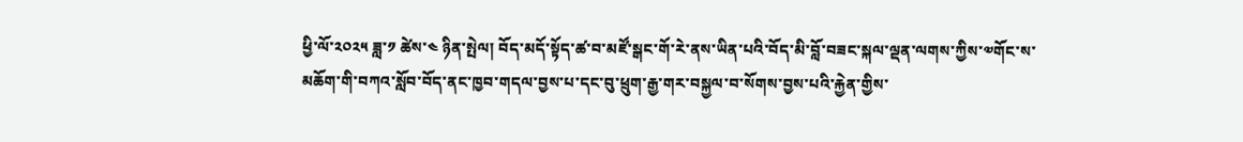ཕྱི་ལོ་༢༠༢༥ ཟླ་༡ ཚེས་༤ ཉིན་སྤེལ། བོད་མདོ་སྟོད་ཚ་བ་མཛོ་སྒང་གོ་རེ་ནས་ཡིན་པའི་བོད་མི་བློ་བཟང་སྐལ་ལྡན་ལགས་ཀྱིས་༧གོང་ས་མཆོག་གི་བཀའ་སློབ་བོད་ནང་ཁྱབ་གདལ་བྱས་པ་དང་བུ་ཕྲུག་རྒྱ་གར་བསྐྱལ་བ་སོགས་བྱས་པའི་རྐྱེན་གྱིས་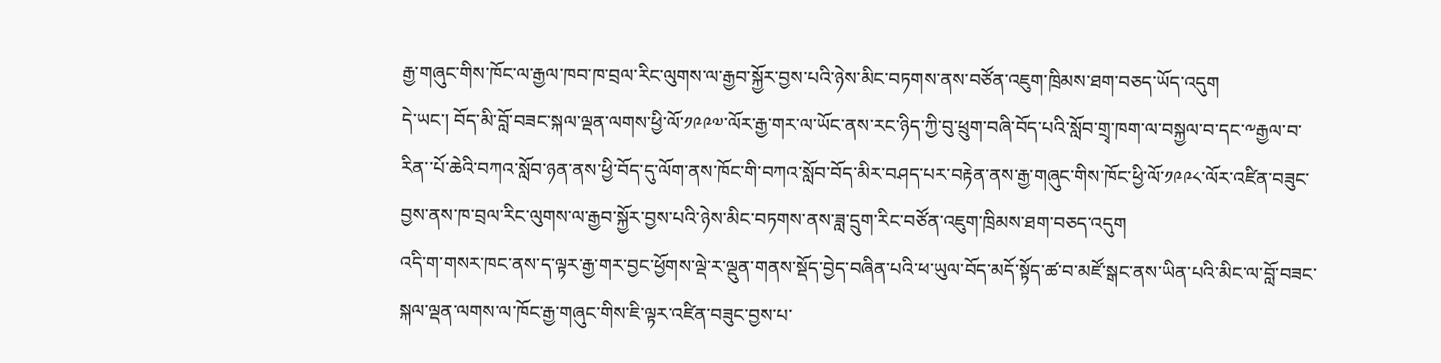རྒྱ་གཞུང་གིས་ཁོང་ལ་རྒྱལ་ཁབ་ཁ་བྲལ་རིང་ལུགས་ལ་རྒྱབ་སྐྱོར་བྱས་པའི་ཉེས་མིང་བཏགས་ནས་བཙོན་འཇུག་ཁྲིམས་ཐག་བཅད་ཡོད་འདུག
དེ་ཡང་། བོད་མི་བློ་བཟང་སྐལ་ལྡན་ལགས་ཕྱི་ལོ་༡༩༩༧་ལོར་རྒྱ་གར་ལ་ཡོང་ནས་རང་ཉིད་ཀྱི་བུ་ཕྲུག་བཞི་བོད་པའི་སློབ་གྲྭ་ཁག་ལ་བསྐྱལ་བ་དང་༸རྒྱལ་བ་རིན་་པོ་ཆེའི་བཀའ་སློབ་ཉན་ནས་ཕྱི་བོད་དུ་ལོག་ནས་ཁོང་གི་བཀའ་སློབ་བོད་མིར་བཤད་པར་བརྟེན་ནས་རྒྱ་གཞུང་གིས་ཁོང་ཕྱི་ལོ་༡༩༩༨་ལོར་འཛིན་བཟུང་བྱས་ནས་ཁ་བྲལ་རིང་ལུགས་ལ་རྒྱབ་སྐྱོར་བྱས་པའི་ཉེས་མིང་བཏགས་ནས་ཟླ་དྲུག་རིང་བཙོན་འཇུག་ཁྲིམས་ཐག་བཅད་འདུག
འདི་ག་གསར་ཁང་ནས་ད་ལྟར་རྒྱ་གར་བྱང་ཕྱོགས་ལྡེ་ར་ལྡུན་གནས་སྡོད་བྱེད་བཞིན་པའི་ཕ་ཡུལ་བོད་མདོ་སྟོད་ཚ་བ་མཛོ་སྒང་ནས་ཡིན་པའི་མིང་ལ་བློ་བཟང་སྐལ་ལྡན་ལགས་ལ་ཁོང་རྒྱ་གཞུང་གིས་ཇི་ལྟར་འཛིན་བཟུང་བྱས་པ་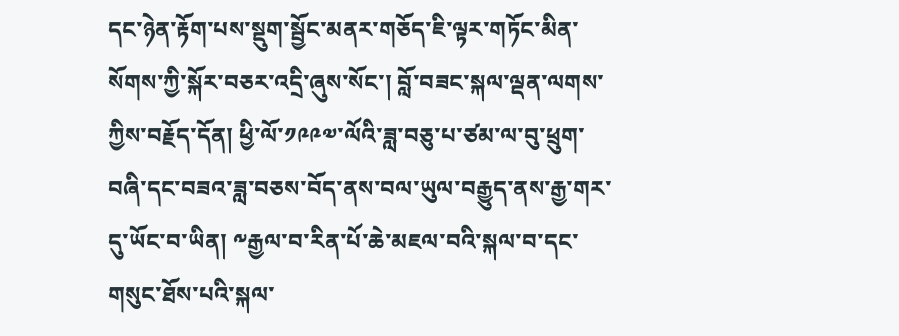དང་ཉེན་རྟོག་པས་སྡུག་སྦྱོང་མནར་གཅོད་ཇི་ལྟར་གཏོང་མིན་སོགས་ཀྱི་སྐོར་བཅར་འདྲི་ཞུས་སོང་། བློ་བཟང་སྐལ་ལྡན་ལགས་ཀྱིས་བརྗོད་དོན། ཕྱི་ལོ་༡༩༩༧་ལོའི་ཟླ་བཅུ་པ་ཙམ་ལ་བུ་ཕྲུག་བཞི་དང་བཟའ་ཟླ་བཅས་བོད་ནས་བལ་ཡུལ་བརྒྱུད་ནས་རྒྱ་གར་དུ་ཡོང་བ་ཡིན། ༸རྒྱལ་བ་རིན་པོ་ཆེ་མཇལ་བའི་སྐལ་བ་དང་གསུང་ཐོས་པའི་སྐལ་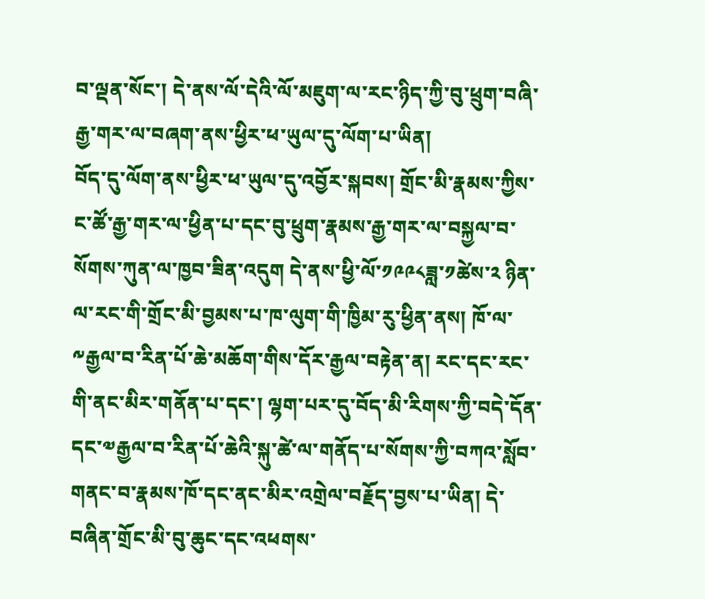བ་ལྡན་སོང་། དེ་ནས་ལོ་དེའི་ལོ་མཇུག་ལ་རང་ཉིད་ཀྱི་བུ་ཕྲུག་བཞི་རྒྱ་གར་ལ་བཞག་ནས་ཕྱིར་ཕ་ཡུལ་དུ་ལོག་པ་ཡིན།
བོད་དུ་ལོག་ནས་ཕྱིར་ཕ་ཡུལ་དུ་འབྱོར་སྐབས། གྲོང་མི་རྣམས་ཀྱིས་ང་ཚོ་རྒྱ་གར་ལ་ཕྱིན་པ་དང་བུ་ཕྲུག་རྣམས་རྒྱ་གར་ལ་བསྐྱལ་བ་སོགས་ཀུན་ལ་ཁྱབ་ཟིན་འདུག དེ་ནས་ཕྱི་ལོ་༡༩༩༨ཟླ་༡ཚེས་༢ ཉིན་ལ་རང་གི་གྲོང་མི་བྱམས་པ་ཁ་ལུག་གི་ཁྱིམ་རུ་ཕྱིན་ནས། ཁོ་ལ་༸རྒྱལ་བ་རིན་པོ་ཆེ་མཆོག་གིས་དོར་རྒྱལ་བརྟེན་ན། རང་དང་རང་གི་ནང་མིར་གནོན་པ་དང་། ལྷག་པར་དུ་བོད་མི་རིགས་ཀྱི་བདེ་དོན་དང་༧རྒྱལ་བ་རིན་པོ་ཆེའི་སྐུ་ཚེ་ལ་གནོད་པ་སོགས་ཀྱི་བཀའ་སློབ་གནང་བ་རྣམས་ཁོ་དང་ནང་མིར་འགྲེལ་བརྗོད་བྱས་པ་ཡིན། དེ་བཞིན་གྲོང་མི་བུ་ཆུང་དང་འཕགས་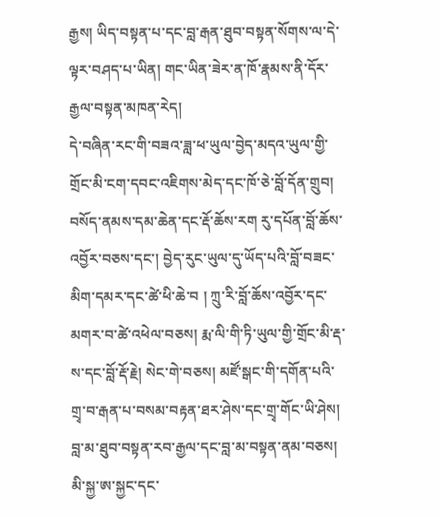རྒྱས། ཡིད་བསྟན་པ་དང་བླ་རྒན་ཐུབ་བསྟན་སོགས་ལ་དེ་ལྟར་བཤད་པ་ཡིན། གང་ཡིན་ཟེར་ན་ཁོ་རྣམས་ནི་དོར་རྒྱལ་བསྟན་མཁན་རེད།
དེ་བཞིན་རང་གི་བཟའ་ཟླ་ཕ་ཡུལ་བྱེད་མདའ་ཡུལ་གྱི་གྲོང་མི་ངག་དབང་འཇིགས་མེད་དང་ཁོ་ཅེ་བློ་དོན་གྲུབ། བསོད་ནམས་དམ་ཆེན་དང་རྡོ་ཆོས་རག རུ་དཔོན་བློ་ཆོས་འབྱོར་བཅས་དང་། བྱེད་རུང་ཡུལ་དུ་ཡོད་པའི་བློ་བཟང་མིག་དམར་དང་ཚེ་ཕི་ཆེ་བ ། ཀྲུ་རི་བློ་ཆོས་འབྱོར་དང་མགར་བ་ཚེ་འཕེལ་བཅས། རྨ་ལི་གི་ཏི་ཡུལ་གྱི་གྲོང་མི་རྡ་ས་དང་བློ་རྡོ་རྗེ། སེང་གེ་བཅས། མཛོ་སྒང་གི་དགོན་པའི་གྲྭ་བ་རྒན་པ་བསམ་བརྟན་ཐར་ཤེས་དང་གྲྭ་གོང་ཡི་ཤེས། བླ་མ་ཐུབ་བསྟན་རབ་རྒྱལ་དང་བླ་མ་བསྟན་ནམ་བཅས། མི་སྐྱ་ཨ་སྐྱང་དང་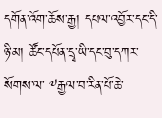དགོན་འོག་ཆོས་རྒྱ། དཔལ་འབྱོར་དང་དི་ཉི་མ། ཚོང་དཔོན་དྲྭ་ཡི་དང་བུ་དཀར་སོགས་ལ་ ༸རྒྱལ་བ་རིན་པོ་ཆེ་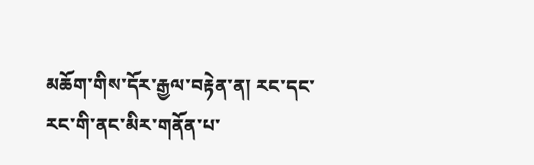མཆོག་གིས་དོར་རྒྱལ་བརྟེན་ན། རང་དང་རང་གི་ནང་མིར་གནོན་པ་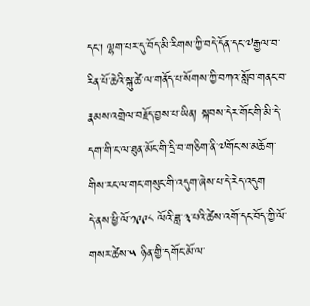དང་། ལྷག་པར་དུ་བོད་མི་རིགས་ཀྱི་བདེ་དོན་དང་༧རྒྱལ་བ་རིན་པོ་ཆེའི་སྐུ་ཚེ་ལ་གནོད་པ་སོགས་ཀྱི་བཀའ་སློབ་གནང་བ་རྣམས་འགྲེལ་བརྗོད་བྱས་པ་ཡིན། སྐབས་དེར་གོང་གི་མི་དེ་དག་གི་ང་ལ་ཐུན་མོང་གི་དྲི་བ་གཅིག་ནི་༧གོང་ས་མཆོག་གིས་རང་ལ་གང་གསུང་གི་འདུག་ཞེས་པ་དེ་རེད་འདུག
དེ་ནས་ཕྱི་ལོ་༡༩༩༨ ལོའི་ཟླ་༣་པའི་ཚེས་འགོ་དང་བོད་ཀྱི་ལོ་གསར་ཚེས་༥ ཉིན་གྱི་དགོང་མོ་ལ་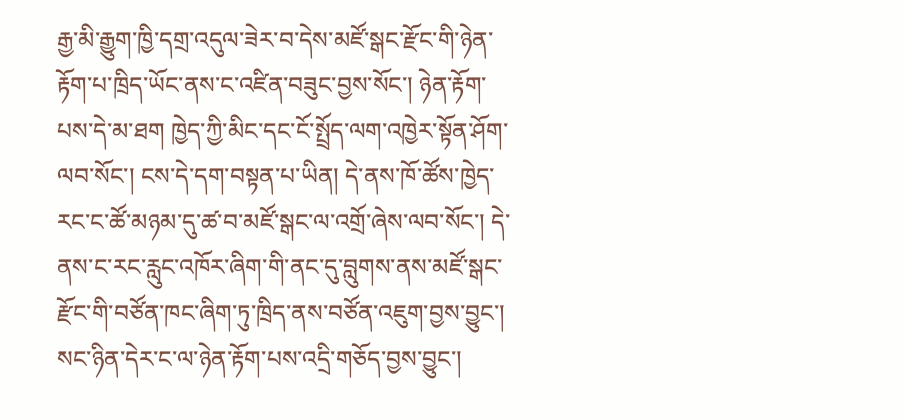རྒྱ་མི་རྒྱུག་ཁྱི་དགྲ་འདུལ་ཟེར་བ་དེས་མཛོ་སྒང་རྫོང་གི་ཉེན་རྟོག་པ་ཁྲིད་ཡོང་ནས་ང་འཛིན་བཟུང་བྱས་སོང་། ཉེན་རྟོག་པས་དེ་མ་ཐག ཁྱེད་ཀྱི་མིང་དང་ངོ་སྤྲོད་ལག་འཁྱེར་སྟོན་ཤོག་ལབ་སོང་། ངས་དེ་དག་བསྟན་པ་ཡིན། དེ་ནས་ཁོ་ཚོས་ཁྱེད་རང་ང་ཚོ་མཉམ་དུ་ཚ་བ་མཛོ་སྒང་ལ་འགྲོ་ཞེས་ལབ་སོང་། དེ་ནས་ང་རང་རླུང་འཁོར་ཞིག་གི་ནང་དུ་བླུགས་ནས་མཛོ་སྒང་རྫོང་གི་བཙོན་ཁང་ཞིག་ཏུ་ཁྲིད་ནས་བཙོན་འཇུག་བྱས་བྱུང་། སང་ཉིན་དེར་ང་ལ་ཉེན་རྟོག་པས་འདྲི་གཅོད་བྱས་བྱུང་།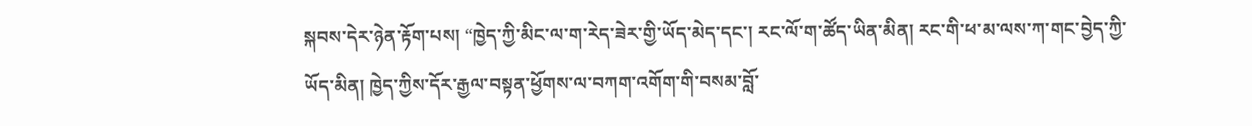སྐབས་དེར་ཉེན་རྟོག་པས། “ཁྱེད་ཀྱི་མིང་ལ་ག་རེད་ཟེར་གྱི་ཡོད་མེད་དང་། རང་ལོ་ག་ཚོད་ཡིན་མིན། རང་གི་ཕ་མ་ལས་ཀ་གང་བྱེད་ཀྱི་ཡོད་མིན། ཁྱེད་ཀྱིས་དོར་རྒྱལ་བསྟན་ཕྱོགས་ལ་བཀག་འགོག་གི་བསམ་བློ་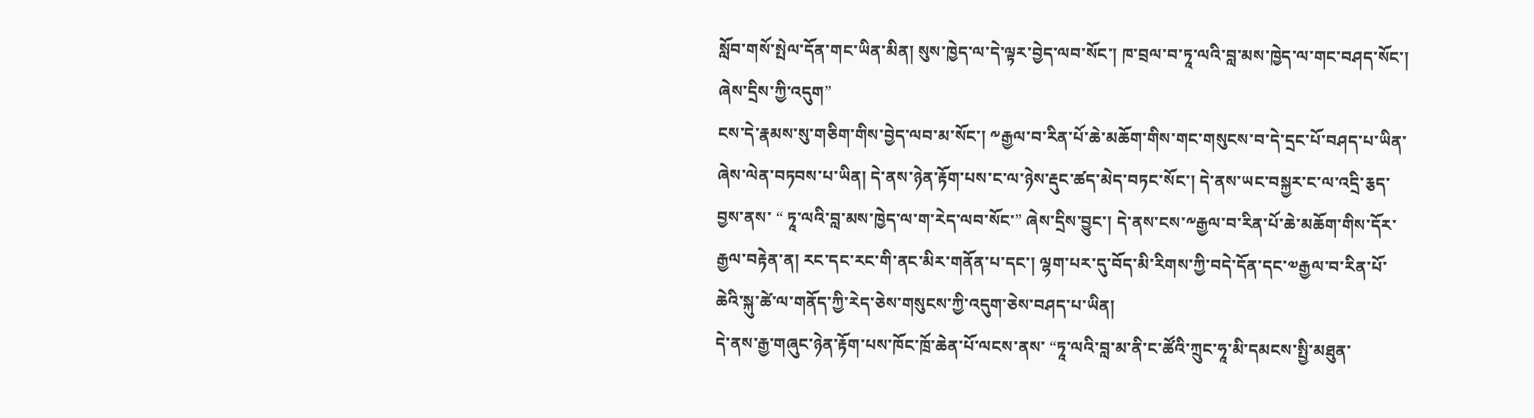སློབ་གསོ་སྤེལ་དོན་གང་ཡིན་མིན། སུས་ཁྱེད་ལ་དེ་ལྟར་བྱེད་ལབ་སོང་། ཁ་བྲལ་བ་ཏཱ་ལའི་བླ་མས་ཁྱེད་ལ་གང་བཤད་སོང་། ཞེས་དྲིས་ཀྱི་འདུག”
ངས་དེ་རྣམས་སུ་གཅིག་གིས་བྱེད་ལབ་མ་སོང་། ༸རྒྱལ་བ་རིན་པོ་ཆེ་མཆོག་གིས་གང་གསུངས་བ་དེ་དྲང་པོ་བཤད་པ་ཡིན་ཞེས་ལེན་བཏབས་པ་ཡིན། དེ་ནས་ཉེན་རྟོག་པས་ང་ལ་ཉེས་རྡུང་ཚད་མེད་བཏང་སོང་། དེ་ནས་ཡང་བསྐྱར་ང་ལ་འདྲི་རྕད་བྱས་ནས་ “ ཏཱ་ལའི་བླ་མས་ཁྱེད་ལ་ག་རེད་ལབ་སོང་” ཞེས་དྲིས་བྱུང་། དེ་ནས་ངས་༸རྒྱལ་བ་རིན་པོ་ཆེ་མཆོག་གིས་དོར་རྒྱལ་བརྟེན་ན། རང་དང་རང་གི་ནང་མིར་གནོན་པ་དང་། ལྷག་པར་དུ་བོད་མི་རིགས་ཀྱི་བདེ་དོན་དང་༧རྒྱལ་བ་རིན་པོ་ཆེའི་སྐུ་ཚེ་ལ་གནོད་ཀྱི་རེད་ཅེས་གསུངས་ཀྱི་འདུག་ཅེས་བཤད་པ་ཡིན།
དེ་ནས་རྒྱ་གཞུང་ཉེན་རྟོག་པས་ཁོང་ཁྲོ་ཆེན་པོ་ལངས་ནས་ “ཏཱ་ལའི་བླ་མ་ནི་ང་ཚོའི་ཀྲུང་ཧཱ་མི་དམངས་སྤྱི་མཐུན་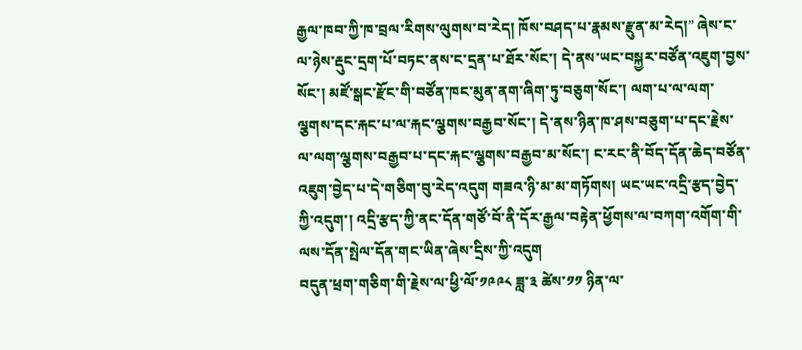རྒྱལ་ཁབ་ཀྱི་ཁ་བྲལ་རིགས་ལུགས་བ་རེད། ཁོས་བཤད་པ་རྣམས་རྫུན་མ་རེད།” ཞེས་ང་ལ་ཉེས་རྡུང་དྲག་པོ་བཏང་ནས་ང་དྲན་པ་ཐོར་སོང་། དེ་ནས་ཡང་བསྐྱར་བཙོན་འཇུག་བྱས་སོང་། མཛོ་སྒང་རྫོང་གི་བཙོན་ཁང་མུན་ནག་ཞིག་ཏུ་བཅུག་སོང་། ལག་པ་ལ་ལག་ལྕགས་དང་རྐང་པ་ལ་རྐང་ལྕགས་བརྒྱབ་སོང་། དེ་ནས་ཉིན་ཁ་ཤས་བཅུག་པ་དང་རྗེས་ལ་ལག་ལྕགས་བརྒྱབ་པ་དང་རྐང་ལྕགས་བརྒྱབ་མ་སོང་། ང་རང་ནི་བོད་དོན་ཆེད་བཙོན་འཇུག་བྱེད་པ་དེ་གཅིག་བུ་རེད་འདུག གཟའ་ཉི་མ་མ་གཏོགས། ཡང་ཡང་འདྲི་རྩད་བྱེད་ཀྱི་འདུག་། འདྲི་རྩད་ཀྱི་ནང་དོན་གཙོ་བོ་ནི་དོར་རྒྱལ་བརྟེན་ཕྱོགས་ལ་བཀག་འགོག་གི་ལས་དོན་སྤེལ་དོན་གང་ཡིན་ཞེས་དྲིས་ཀྱི་འདུག
བདུན་ཕྲག་གཅིག་གི་རྗེས་ལ་ཕྱི་ལོ་༡༩༩༨ ཟླ་༣ ཚེས་༡༡ ཉིན་ལ་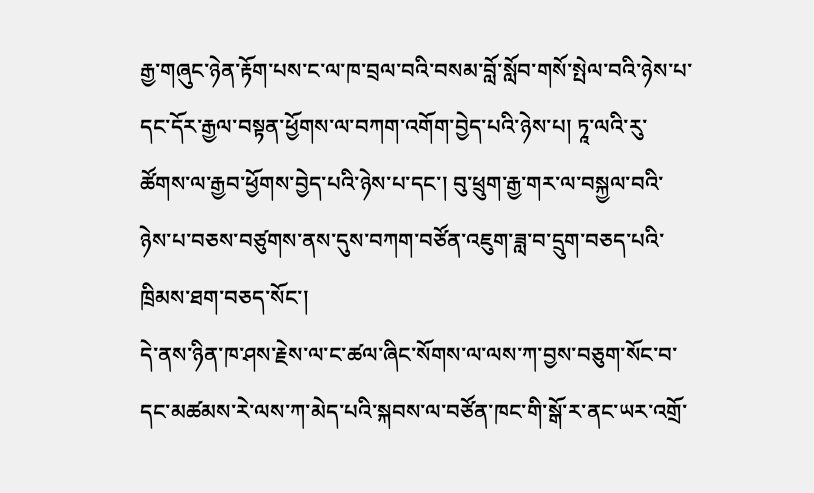རྒྱ་གཞུང་ཉེན་རྟོག་པས་ང་ལ་ཁ་བྲལ་བའི་བསམ་བློ་སློབ་གསོ་སྤེལ་བའི་ཉེས་པ་དང་དོར་རྒྱལ་བསྟན་ཕྱོགས་ལ་བཀག་འགོག་བྱེད་པའི་ཉེས་པ། ཏཱ་ལའི་རུ་ཚོགས་ལ་རྒྱབ་ཕྱོགས་བྱེད་པའི་ཉེས་པ་དང་། བུ་ཕྲུག་རྒྱ་གར་ལ་བསྐྱལ་བའི་ཉེས་པ་བཅས་བཙུགས་ནས་དུས་བཀག་བཙོན་འཇུག་ཟླ་བ་དྲུག་བཅད་པའི་ཁྲིམས་ཐག་བཅད་སོང་།
དེ་ནས་ཉིན་ཁ་ཤས་རྗེས་ལ་ང་ཚལ་ཞིང་སོགས་ལ་ལས་ཀ་བྱས་བཅུག་སོང་བ་དང་མཚམས་རེ་ལས་ཀ་མེད་པའི་སྐབས་ལ་བཙོན་ཁང་གི་སྒོ་ར་ནང་ཡར་འགྲོ་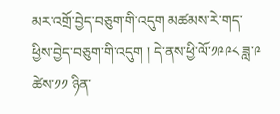མར་འགྲོ་བྱེད་བཅུག་གི་འདུག མཚམས་རེ་གད་ཕྱིས་བྱེད་བཅུག་གི་འདུག ། དེ་ནས་ཕྱི་ལོ་༡༩༩༨ ཟླ་༩ ཚེས་༡༡ ཉིན་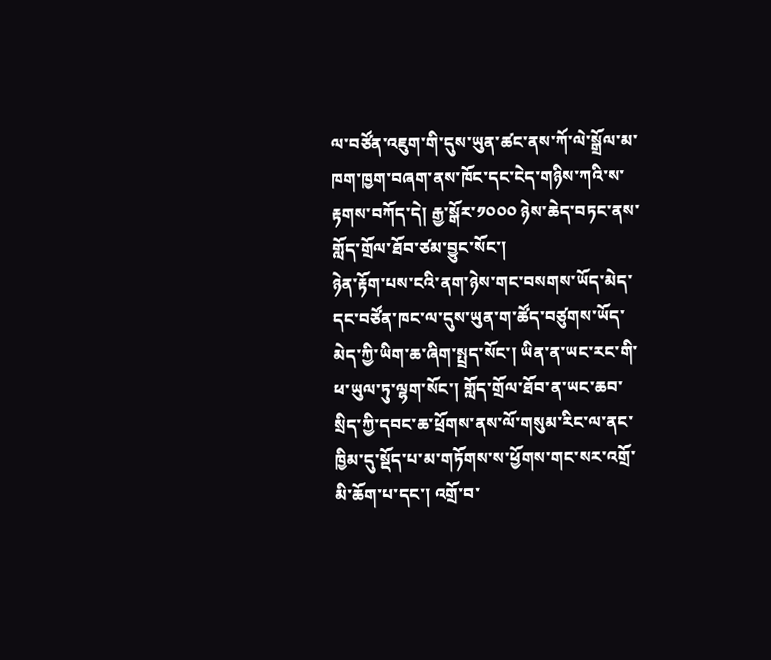ལ་བཙོན་འཇུག་གི་དུས་ཡུན་ཚང་ནས་ཀོ་ལེ་སྒྲོལ་མ་ཁག་ཁྱག་བཞག་ནས་ཁོང་དང་ངེད་གཉིས་ཀའི་ས་རྟགས་བཀོད་དེ། རྒྱ་སྒོར་༡༠༠༠ ཉེས་ཆེད་བཏང་ནས་གློད་གྲོལ་ཐོབ་ཙམ་བྱུང་སོང་།
ཉེན་རྟོག་པས་ངའི་ནག་ཉེས་གང་བསགས་ཡོད་མེད་དང་བཙོན་ཁང་ལ་དུས་ཡུན་ག་ཚོད་བཙུགས་ཡོད་མེད་ཀྱི་ཡིག་ཆ་ཞིག་སྤྲད་སོང་། ཡིན་ན་ཡང་རང་གི་ཕ་ཡུལ་ཏུ་ལྷག་སོང་། གློད་གྲོལ་ཐོབ་ན་ཡང་ཆབ་སྲིད་ཀྱི་དབང་ཆ་ཕྲོགས་ནས་ལོ་གསུམ་རིང་ལ་ནང་ཁྱིམ་དུ་སྡོད་པ་མ་གཏོགས་ས་ཕྱོགས་གང་སར་འགྲོ་མི་ཆོག་པ་དང་། འགྲོ་བ་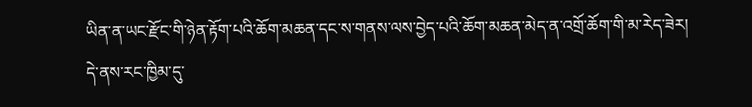ཡིན་ན་ཡང་རྫོང་གི་ཉེན་རྟོག་པའི་ཆོག་མཆན་དང་ས་གནས་ལས་བྱེད་པའི་ཆོག་མཆན་མེད་ན་འགྲོ་ཆོག་གི་མ་རེད་ཟེར།
དེ་ནས་རང་ཁྱིམ་དུ་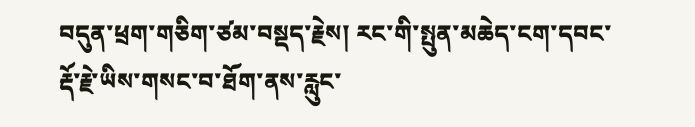བདུན་ཕྲག་གཅིག་ཙམ་བསྡད་རྗེས། རང་གི་སྤུན་མཆེད་ངག་དབང་རྡོ་རྗེ་ཡིས་གསང་བ་ཐོག་ནས་རླུང་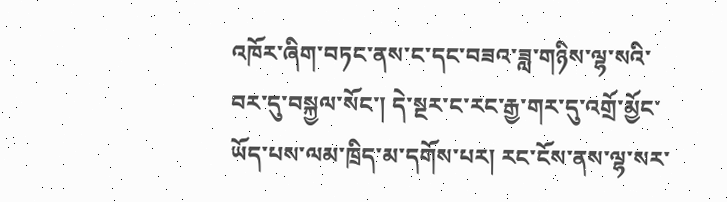འཁོར་ཞིག་བཏང་ནས་ང་དང་བཟའ་ཟླ་གཉིས་ལྷ་སའི་བར་དུ་བསྐྱལ་སོང་། དེ་སྔར་ང་རང་རྒྱ་གར་དུ་འགྲོ་མྱོང་ཡོད་པས་ལམ་ཁྲིད་མ་དགོས་པར། རང་ངོས་ནས་ལྷ་སར་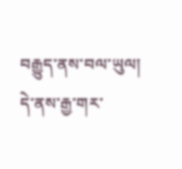བརྒྱུད་ནས་བལ་ཡུལ། དེ་ནས་རྒྱ་གར་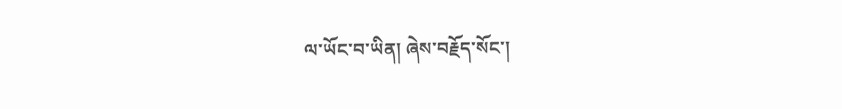ལ་ཡོང་བ་ཡིན། ཞེས་བརྗོད་སོང་།